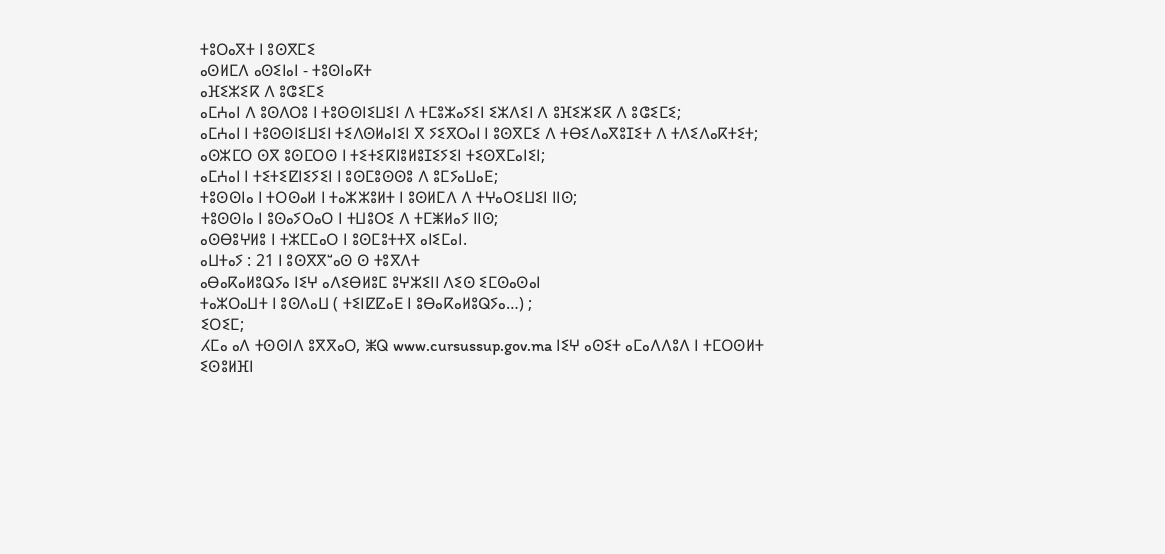ⵜⵓⵔⴰⴳⵜ ⵏ ⵓⵙⴳⵎⵉ
ⴰⵙⵍⵎⴷ ⴰⵙⵉⵏⴰⵏ - ⵜⵓⵙⵏⴰⴽⵜ
ⴰⴼⵉⵣⵉⴽ ⴷ ⵓⵛⵉⵎⵉ
ⴰⵎⵄⴰⵏ ⴷ ⵓⵙⴷⵔⵓ ⵏ ⵜⵓⵙⵙⵏⵉⵡⵉⵏ ⴷ ⵜⵎⵓⵣⴰⵢⵉⵏ ⵉⵣⴷⵉⵏ ⴷ ⵓⴼⵉⵣⵉⴽ ⴷ ⵓⵛⵉⵎⵉ;
ⴰⵎⵄⴰⵏ ⵏ ⵜⵓⵙⵙⵏⵉⵡⵉⵏ ⵜⵉⴷⵙⵍⴰⵏⵉⵏ ⴳ ⵢⵉⴳⵔⴰⵏ ⵏ ⵓⵙⴳⵎⵉ ⴷ ⵜⴱⵉⴷⴰⴳⵓⵊⵉⵜ ⴷ ⵜⴷⵉⴷⴰⴽⵜⵉⵜ;
ⴰⵙⵣⵎⵔ ⵙⴳ ⵓⵙⵎⵔⵙ ⵏ ⵜⵉⵜⵉⴽⵏⵓⵍⵓⵊⵉⵢⵉⵏ ⵜⵉⵙⴳⵎⴰⵏⵉⵏ;
ⴰⵎⵄⴰⵏ ⵏ ⵜⵉⵜⵉⵇⵏⵉⵢⵉⵏ ⵏ ⵓⵙⵎⵓⵙⵙⵓ ⴷ ⵓⵎⵢⴰⵡⴰⴹ;
ⵜⵓⵙⵙⵏⴰ ⵏ ⵜⵔⵙⴰⵍ ⵏ ⵜⴰⵣⵣⵓⵍⵜ ⵏ ⵓⵙⵍⵎⴷ ⴷ ⵜⵖⴰⵔⵉⵡⵉⵏ ⵏⵏⵙ;
ⵜⵓⵙⵙⵏⴰ ⵏ ⵓⵙⴰⵢⵔⴰⵔ ⵏ ⵜⵡⵓⵔⵉ ⴷ ⵜⵎⵥⵍⴰⵢ ⵏⵏⵙ;
ⴰⵙⴱⵓⵖⵍⵓ ⵏ ⵜⵣⵎⵎⴰⵔ ⵏ ⵓⵙⵎⵓⵜⵜⴳ ⴰⵏⵉⵎⴰⵏ.
ⴰⵡⵜⴰⵢ : 21 ⵏ ⵓⵙⴳⴳⵯⴰⵙ ⵙ ⵜⵓⴳⴷⵜ
ⴰⴱⴰⴽⴰⵍⵓⵕⵢⴰ ⵏⵉⵖ ⴰⴷⵉⴱⵍⵓⵎ ⵓⵖⵣⵉⵏⵏ ⴷⵉⵙ ⵉⵎⵙⴰⵙⴰⵏ
ⵜⴰⵣⵔⴰⵡⵜ ⵏ ⵓⵙⴷⴰⵡ ( ⵜⵉⵏⵇⵇⴰⴹ ⵏ ⵓⴱⴰⴽⴰⵍⵓⵕⵢⴰ…) ;
ⵉⵔⵉⵎ;
ⵃⵎⴰ ⴰⴷ ⵜⵙⵙⵏⴷ ⵓⴳⴳⴰⵔ, ⵥⵕ www.cursussup.gov.ma ⵏⵉⵖ ⴰⵙⵉⵜ ⴰⵎⴰⴷⴷⵓⴷ ⵏ ⵜⵎⵔⵙⵍⵜ
ⵉⵙⵓⵍⴼⵏ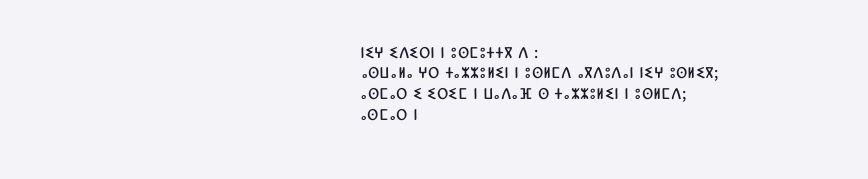ⵏⵉⵖ ⵉⴷⵉⵔⵏ ⵏ ⵓⵙⵎⵓⵜⵜⴳ ⴷ :
ⴰⵙⵡⴰⵍⴰ ⵖⵔ ⵜⴰⵣⵣⵓⵍⵉⵏ ⵏ ⵓⵙⵍⵎⴷ ⴰⴳⴷⵓⴷⴰⵏ ⵏⵉⵖ ⵓⵙⵍⵉⴳ;
ⴰⵙⵎⴰⵔ ⵉ ⵉⵔⵉⵎ ⵏ ⵡⴰⴷⴰⴼ ⵙ ⵜⴰⵣⵣⵓⵍⵉⵏ ⵏ ⵓⵙⵍⵎⴷ;
ⴰⵙⵎⴰⵔ ⵏ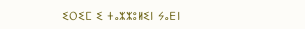ⵉⵔⵉⵎ ⵉ ⵜⴰⵣⵣⵓⵍⵉⵏ ⵢⴰⴹⵏ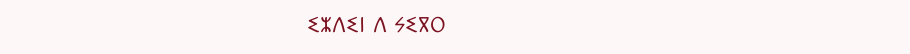ⵉⵣⴷⵉⵏ ⴷ ⵢⵉⴳⵔ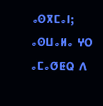ⴰⵙⴳⵎⴰⵏ;
ⴰⵙⵡⴰⵍⴰ ⵖⵔ ⴰⵎⴰⵚⵟⵕ ⴷ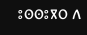ⵓⵙⵙⵓⴳⵔ ⴷ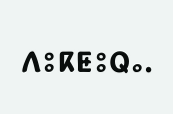ⴷⵓⴽⵟⵓⵕⴰ.